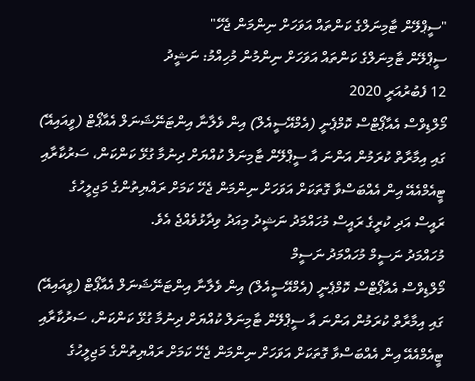"ސީޕްލޭން ޓާމިނަލްގެ ކަންތައް އަވަހަށް ނިންމަން ޖެހޭ"
ސީޕްލޭން ޓާމިނަލްގެ ކަންތައް އަވަހަށް ނިންމުން މުހިއްމު: ނަޝީދު
12 ފެބުރުއަރީ 2020
މޯލްޑިވްސް އެއާޕޯޓްސް ކޮމްޕެނީ (އެމްއޭސީއެލް) އިން ވެލާނާ އިންޓަނޭޝަނަލް އެއާޕޯޓް (ވީއައިއޭ) ގައި އިމާރާތް ކުރަމުން އަންނަ އާ ސީޕްލޭން ޓާމިނަލް ކުއްޔަށް ދިނުމާ ގުޅޭ ކަންކަން، ސަރުކާރާއި ޓީއެމްއެއޭ އިން އެއްބަސްވާ ގޮތަކަށް އަވަހަށް ނިންމަން ޖެހޭ ކަމަށް ރައްޔިތުންގެ މަޖިލީހުގެ ރައީސް އަދި ކުރީގެ ރައީސް މުހައްމަދު ނަޝީދު މިއަދު ވިދާޅުވެއްޖެ އެވެ.
މުހައްމަދު ނަސީމް މުހައްމަދު ނަސީމް
މޯލްޑިވްސް އެއާޕޯޓްސް ކޮމްޕެނީ (އެމްއޭސީއެލް) އިން ވެލާނާ އިންޓަނޭޝަނަލް އެއާޕޯޓް (ވީއައިއޭ) ގައި އިމާރާތް ކުރަމުން އަންނަ އާ ސީޕްލޭން ޓާމިނަލް ކުއްޔަށް ދިނުމާ ގުޅޭ ކަންކަން، ސަރުކާރާއި ޓީއެމްއެއޭ އިން އެއްބަސްވާ ގޮތަކަށް އަވަހަށް ނިންމަން ޖެހޭ ކަމަށް ރައްޔިތުންގެ މަޖިލީހުގެ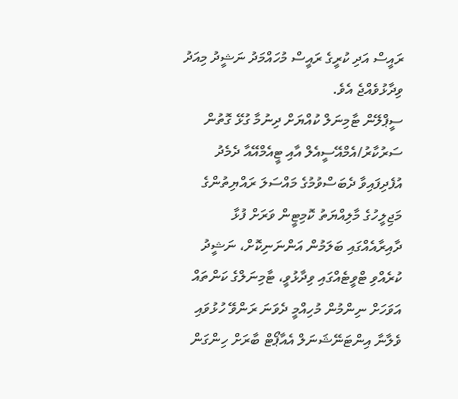ރައީސް އަދި ކުރީގެ ރައީސް މުހައްމަދު ނަޝީދު މިއަދު ވިދާޅުވެއްޖެ އެވެ.
ސީޕްލޭން ޓާމިނަލް ކުއްޔަށް ދިނުމާ ގުޅޭ ގޮތުން ސަރުކާރު/އެމްއޭސީއެލް އާއި ޓީއެމްއޭއާ ދެމެދު އުފެދިފައިވާ ދެބަސްވުމުގެ މައްސަލަ ރައްޔިތުންގެ މަޖިލީހުގެ މާލިއްޔަތު ކޮމިޓީން ވަރަށް ފުޅާ ދާއިރާއެއްގައި ބަލަމުން އަންނަނިކޮށް، ނަޝީދު ކުރެއްވި ޓްވީޓެއްގައި ވިދާޅުވީ، ޓާމިނަލްގެ ކަންތައް އަވަހަށް ނިންމުން މުހިއްމީ ދެވަނަ ރަންވޭ ހުޅުވައި ވެލާނާ އިންޓަނޭޝަނަލް އެއާޕޯޓް ބާރަށް ހިންގަން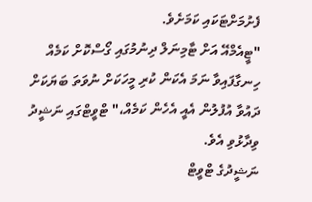ފެށުމަށްޓަކައި ކަމަށެވެ.
"ޓީއެމްއޭ އަށް ޓާމިނަލް ދިނުމުގައި ގޯސްކޮށް ކަމެއް ހިނގާފައިވާ ނަމަ އެކަން ކުރި މީހަކަށް ނުވަތަ ބަޔަކަށް ދައުވާ އުފުލުން އެއީ އެހެން ކަމެއް،" ޓްވީޓްގައި ނަޝީދު ވިދާޅުވި އެވެ.
ނަޝީދުގެ ޓްވީޓް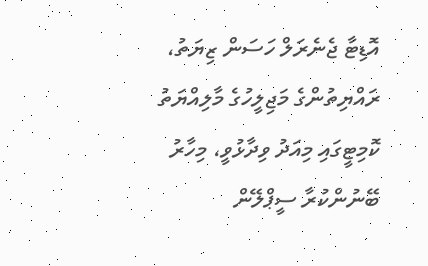އޮޑިޓާ ޖެނެރަލް ހަސަން ޒިޔަތު، ރައްޔިތުންގެ މަޖިލީހުގެ މާލިއްޔަތު ކޮމިޓީގައި މިއަދު ވިދާޅުވީ، މިހާރު ބޭނުންކުރާ ސީޕްލޭން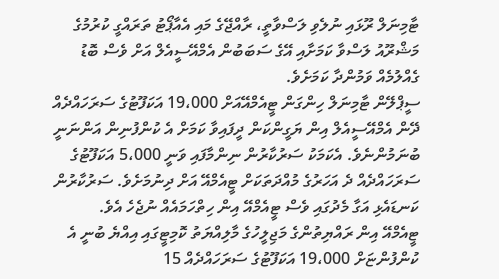ޓާމިނަލް ރޫޅައި ނުލެވި ލަސްވާތީ، ރާއްޖޭގެ މައި އެއާޕޯޓު ތަރައްގީ ކުރުމުގެ މަޝްރޫއު ލަސްވާ ކަމަށާއި އޭގެ ސަބަބުން އެމްއޭސީއެލް އަށް ވެސް ބޮޑު ގެއްލުމެއް ވަމުންދާ ކަމަށެވެ.
ސީޕްލޭން ޓާމިނަލް ހިންގަން ޓީއެމްއޭއަށް 19،000 އަކަފޫޓުގެ ސަރަހައްދެއް ދޭން އެމްއޭސީއެލް އިން ޔަގީންކަން ދީފައިވާ ކަމަށް އެ ކުންފުނިން އަންނަނީ ބުނަމުންނެވެ. އެކަމަކު ސަރުކާރުން ނިންމާފައި ވަނީ 5،000 އަކަފޫޓުގެ ސަރަހައްދެއް ދެ އަހަރުގެ މުއްދަތަކަށް ޓީއެމްއޭ އަށް ދިނުމަށެވެ. ސަރުކާރުން ކަނޑައެޅި އަގާ މެދުގައި ވެސް ޓީއެމްއޭ އިން ހިތްހަމައެއް ނުޖެހެ އެވެ.
ޓީއެމްއޭ އިން ރައްޔިތުންގެ މަޖިލީހުގެ މާލިއްޔަތު ކޮމިޓީގައި އިއްޔެ ބުނީ އެ ކުންފުންޏަށް 19،000 އަކަފޫޓުގެ ސަރަހައްދެއް 15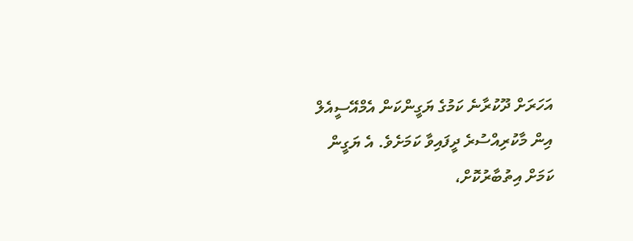އަހަރަށް ދޫކުރާނެ ކަމުގެ ޔަގީންކަން އެމްއޭސީއެލް އިން މާކުރިއްސުރެ ދީފައިވާ ކަމަށެވެ. އެ ޔަގީން ކަމަށް އިތުބާރުކޮށް،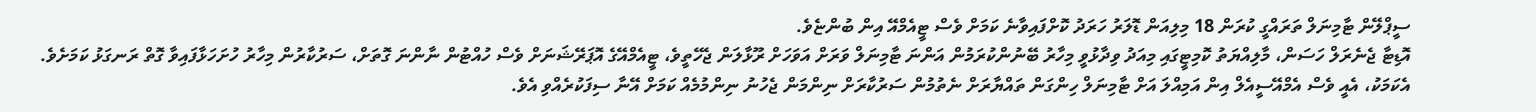ސީޕްލޭން ޓާމިނަލް ތަރައްގީ ކުރަން 18 މިލިއަން ޑޮލަރު ހަރަދު ކޮށްފައިވާނެ ކަމަށް ވެސް ޓީއެމްއޭ އިން ބުންޏެވެ.
އޮޑިޓާ ޖެނެރަލް ހަސަން، މާލިއްޔަތު ކޮމިޓީގައި މިއަދު ވިދާޅުވީ މިހާރު ބޭނުންކުރަމުން އަންނަ ޓާމިނަލް ވަރަށް އަވަހަށް ރޫޅާލަން ޖެހޭތީވެ، ޓީއެމްއޭގެ އޮޕަރޭޝަނަށް ވެސް ހުއްޓުން ނާންނަ ގޮތަށް، ސަރުކާރުން މިހާރު ހުށަހަޅާފައިވާ ގޮތް ރަނގަޅު ކަމަށެވެ. އެކަމަކު، އެއީ ވެސް އެމްއޭސީއެލް އިން އަމިއްލަ އަށް ޓާމިނަލް ހިންގަން ތައްޔާރަށް ނެތުމުން ސަރުކާރަށް ނިންމަން ޖެހުނު ނިންމުމެއް ކަމަށް އޭނާ ސިފަކުރެއްވި އެވެ.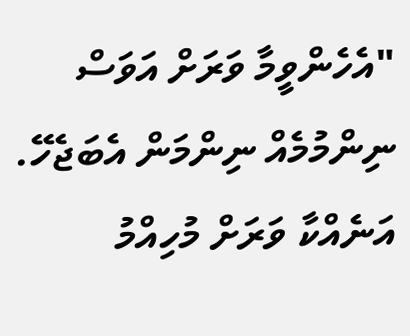"އެހެންވީމާ ވަރަށް އަވަސް ނިންމުމެއް ނިންމަން އެބަޖެހޭ. އަނެއްކާ ވަރަށް މުހިއްމު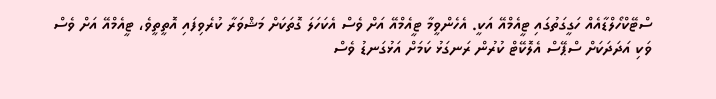ސްޓޭކްހޯލްޑާއެއް ހަގީގަތުގައި ޓީއެމްއޭ އަކީ. އެހެންވީމާ ޓީއެމްއޭ އަށް ވެސް އެކަހަލަ ގޮތަކަށް މަޝްވަރާ ކުރެވިފައި އޮތީތީވެ، ޓީއެމްއޭ އަށް ވެސް ވަކި އަދަދަކަށް ސްޕޭސް އެލޮކޭޓް ކުރުން ރަނގަޅު ކަމަށް އަޅުގަނޑު ވެސް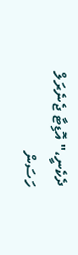ދެކެނީ،" އޮޑިޓާ ޖެނެރަލް ހަސަން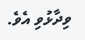ވިދާޅުވި އެވެ.